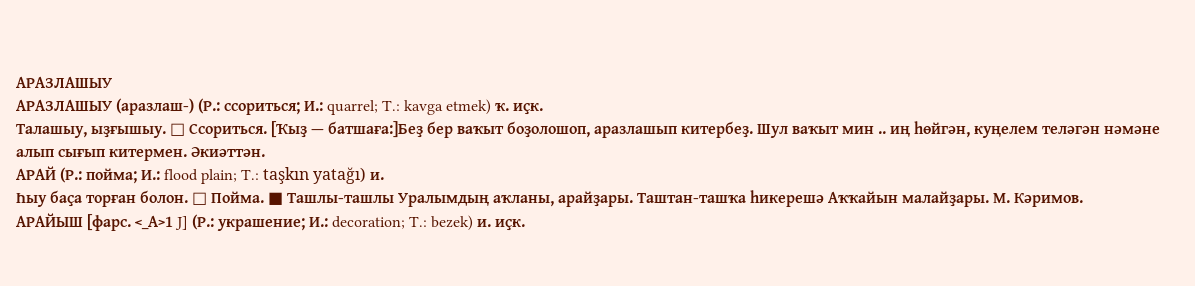АРАЗЛАШЫУ
АРАЗЛАШЫУ (аразлаш-) (Р.: ссориться; И.: quarrel; T.: kavga etmek) ҡ. иҫк.
Талашыу, ыҙғышыу. □ Ссориться. [Ҡыҙ — батшаға:]Беҙ бер ваҡыт боҙолошоп, аразлашып китербеҙ. Шул ваҡыт мин .. иң һөйгән, куңелем теләгән нәмәне алып сығып китермен. Әкиәттән.
АРАЙ (Р.: пойма; И.: flood plain; T.: taşkın yatağı) и.
Һыу баҫа торған болон. □ Пойма. ■ Ташлы-ташлы Уралымдың аҡланы, арайҙары. Таштан-ташҡа һикерешә Аҡҡайын малайҙары. М. Кәримов.
АРАЙЫШ [фарс. <_А>1 J] (Р.: украшение; И.: decoration; T.: bezek) и. иҫк.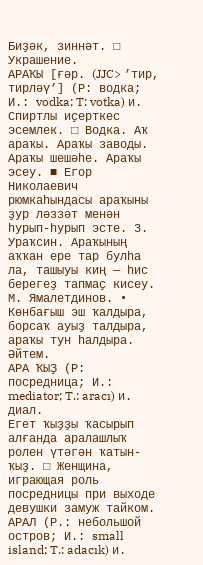Биҙәк, зиннәт. □ Украшение.
АРАҠЫ [ғәр. (JJC> ’тир, тирләү’] (Р: водка; И.: vodka; T: votka) и.
Спиртлы иҫерткес эсемлек. □ Водка. Аҡ араҡы. Араҡы заводы. Араҡы шешәһе. Араҡы эсеу. ■ Егор Николаевич рюмкаһындасы араҡыны ҙур ләззәт менән һурып-һурып эсте. 3. Ураҡсин. Араҡының аҡҡан ере тар булһа ла, ташыуы киң — һис берегеҙ тапмаҫ кисеу. М. Ямалетдинов. • Көнбағыш эш ҡалдыра, борсаҡ ауыҙ талдыра, араҡы тун һалдыра. Әйтем.
АРА ҠЫҘ (Р: посредница; И.: mediator; T.: aracı) и. диал.
Егет ҡыҙҙы ҡасырып алғанда аралашлыҡ ролен үтәгән ҡатын-ҡыҙ. □ Женщина, играющая роль посредницы при выходе девушки замуж тайком.
АРАЛ (Р.: небольшой остров; И.: small island; T.: adacık) и.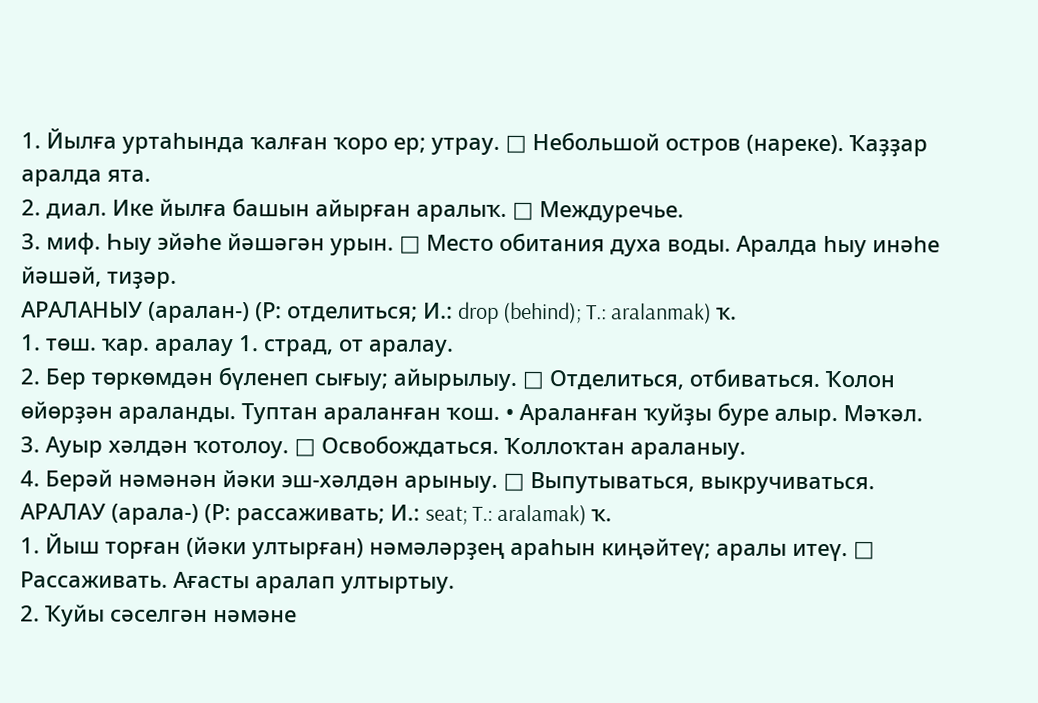1. Йылға уртаһында ҡалған ҡоро ер; утрау. □ Небольшой остров (нареке). Ҡаҙҙар аралда ята.
2. диал. Ике йылға башын айырған аралыҡ. □ Междуречье.
3. миф. Һыу эйәһе йәшәгән урын. □ Место обитания духа воды. Аралда һыу инәһе йәшәй, тиҙәр.
АРАЛАНЫУ (аралан-) (Р: отделиться; И.: drop (behind); T.: aralanmak) ҡ.
1. төш. ҡар. аралау 1. страд, от аралау.
2. Бер төркөмдән бүленеп сығыу; айырылыу. □ Отделиться, отбиваться. Ҡолон өйөрҙән араланды. Туптан араланған ҡош. • Араланған ҡуйҙы буре алыр. Мәҡәл.
3. Ауыр хәлдән ҡотолоу. □ Освобождаться. Ҡоллоҡтан араланыу.
4. Берәй нәмәнән йәки эш-хәлдән арыныу. □ Выпутываться, выкручиваться.
АРАЛАУ (арала-) (Р: рассаживать; И.: seat; T.: aralamak) ҡ.
1. Йыш торған (йәки ултырған) нәмәләрҙең араһын киңәйтеү; аралы итеү. □ Рассаживать. Ағасты аралап ултыртыу.
2. Ҡуйы сәселгән нәмәне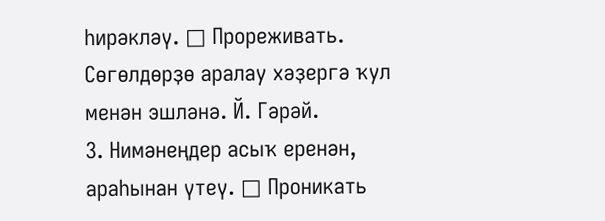һирәкләү. □ Прореживать. Сөгөлдөрҙө аралау хәҙергә ҡул менән эшләнә. Й. Гәрәй.
3. Нимәнеңдер асыҡ еренән, араһынан үтеү. □ Проникать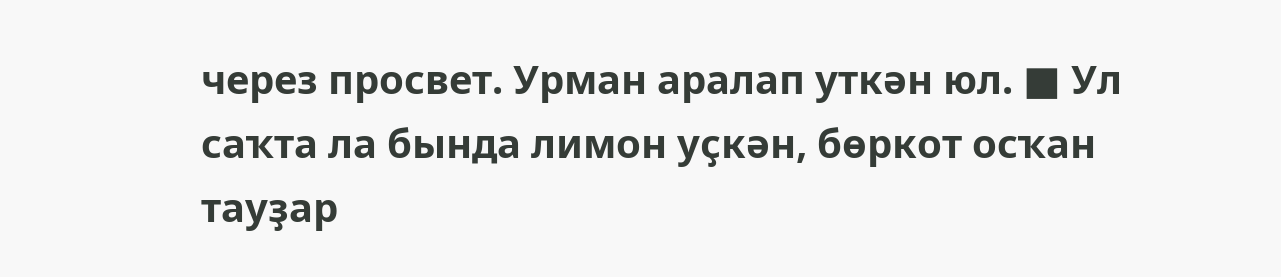через просвет. Урман аралап уткән юл. ■ Ул саҡта ла бында лимон уҫкән, бөркот осҡан тауҙар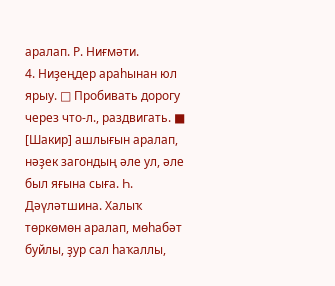аралап. Р. Ниғмәти.
4. Ниҙеңдер араһынан юл ярыу. □ Пробивать дорогу через что-л., раздвигать. ■ [Шакир] ашлығын аралап, нәҙек загондың әле ул, әле был яғына сыға. Һ. Дәүләтшина. Халыҡ төркөмөн аралап, мөһабәт буйлы, ҙур сал һаҡаллы,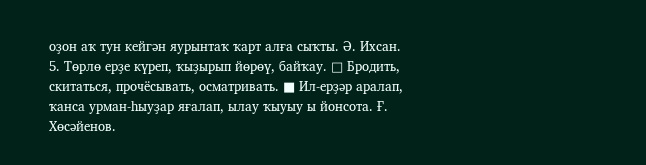оҙон аҡ тун кейгән яурынтаҡ ҡарт алға сыҡты. Ә. Ихсан.
5. Төрлө ерҙе күреп, ҡыҙырып йөрөү, байҡау. □ Бродить, скитаться, прочёсывать, осматривать. ■ Ил-ерҙәр аралап, ҡанса урман-һыуҙар яғалап, ылау ҡыуыу ы йонсота. Ғ. Хөсәйенов.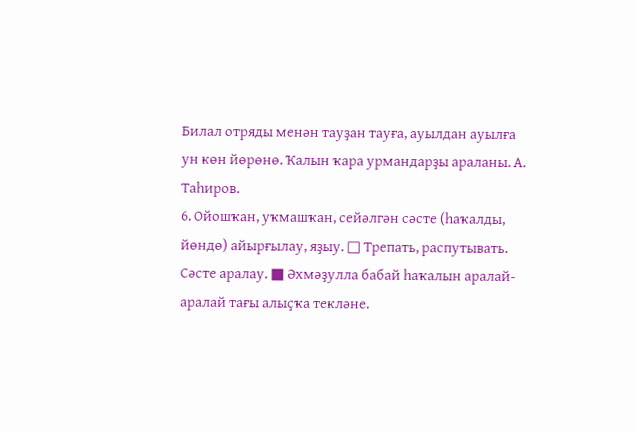Билал отряды менән тауҙан тауға, ауылдан ауылға ун көн йөрөнө. Ҡалын ҡара урмандарҙы араланы. А. Таһиров.
6. Ойошҡан, уҡмашҡан, сейәлгән сәсте (һаҡалды, йөндө) айырғылау, яҙыу. □ Трепать, распутывать. Сәсте аралау. ■ Әхмәҙулла бабай һаҡалын аралай-аралай тағы алыҫҡа текләне.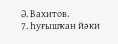Ә. Вахитов.
7. Һуғышҡан йәки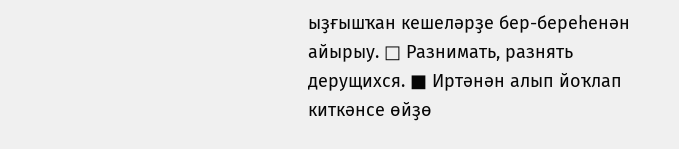ыҙғышҡан кешеләрҙе бер-береһенән айырыу. □ Разнимать, разнять дерущихся. ■ Иртәнән алып йоҡлап киткәнсе өйҙө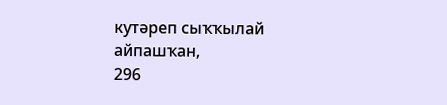кутәреп сыҡҡылай айпашҡан,
296